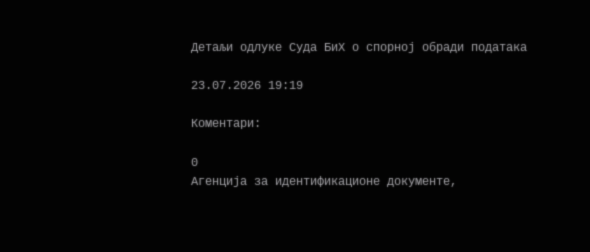Детаљи одлуке Суда БиХ о спорној обради података

23.07.2026 19:19

Коментари:

0
Агенција за идентификационе документе,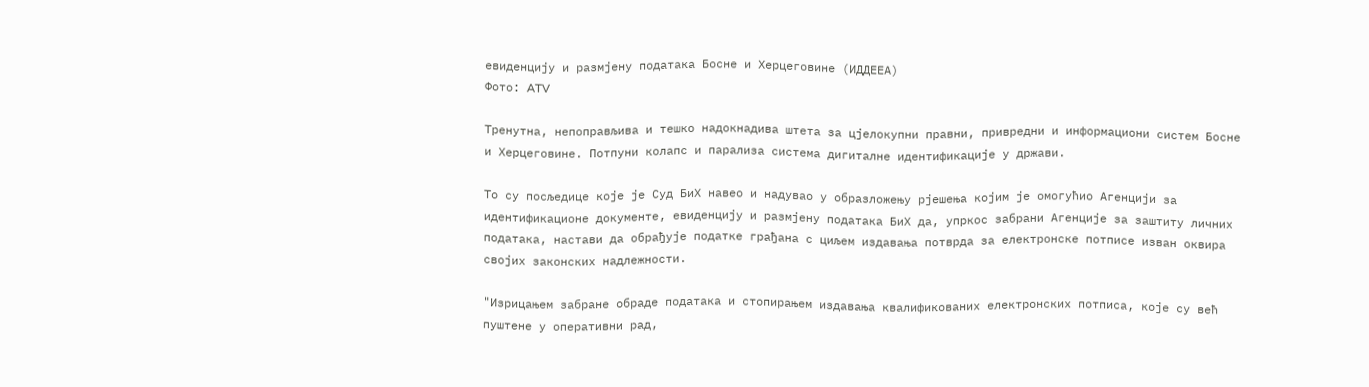евиденцију и размјену података Босне и Херцеговине (ИДДЕЕА)
Фото: ATV

Тренутна, непоправљива и тешко надокнадива штета за цјелокупни правни, привредни и информациони систем Босне и Херцеговине. Потпуни колапс и парализа система дигиталне идентификације у држави.

То су посљедице које је Суд БиХ навео и надувао у образложењу рјешења којим је омогућио Агенцији за идентификационе документе, евиденцију и размјену података БиХ да, упркос забрани Агенције за заштиту личних података, настави да обрађује податке грађана с циљем издавања потврда за електронске потписе изван оквира својих законских надлежности.

"Изрицањем забране обраде података и стопирањем издавања квалификованих електронских потписа, које су већ пуштене у оперативни рад,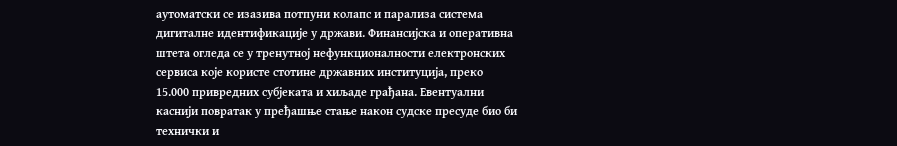аутоматски се изазива потпуни колапс и парализа система дигиталне идентификације у држави. Финансијска и оперативна штета огледа се у тренутној нефункционалности електронских сервиса које користе стотине државних институција, преко 15.000 привредних субјеката и хиљаде грађана. Евентуални каснији повратак у пређашње стање након судске пресуде био би технички и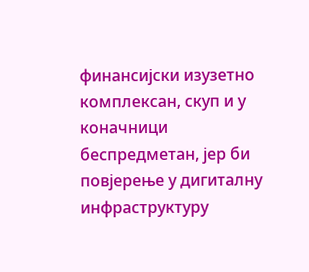финансијски изузетно комплексан, скуп и у коначници беспредметан, јер би повјерење у дигиталну инфраструктуру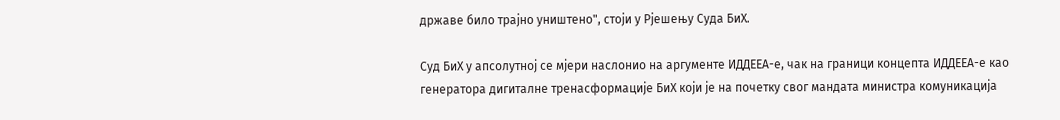државе било трајно уништено", стоји у Рјешењу Суда БиХ.

Суд БиХ у апсолутној се мјери наслонио на аргументе ИДДЕЕА-е, чак на граници концепта ИДДЕЕА-е као генератора дигиталне тренасформације БиХ који је на почетку свог мандата министра комуникација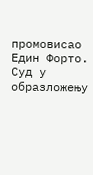промовисао Един Форто. Суд у образложењу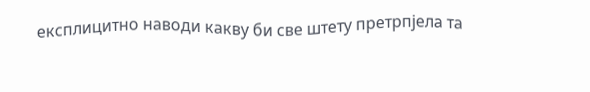експлицитно наводи какву би све штету претрпјела та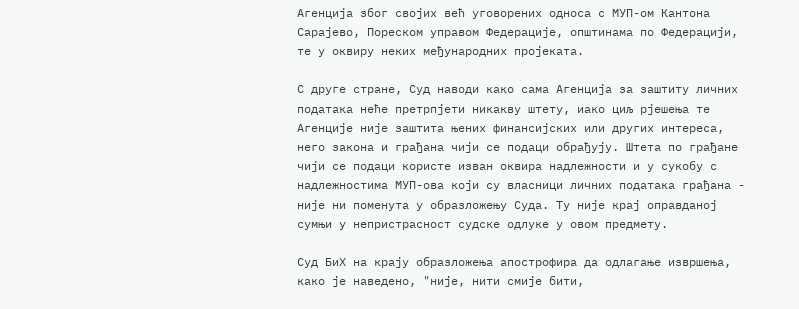Агенција због својих већ уговорених односа с МУП-ом Кантона Сарајево, Пореском управом Федерације, општинама по Федерацији, те у оквиру неких међународних пројеката.

С друге стране, Суд наводи како сама Агенција за заштиту личних података неће претрпјети никакву штету, иако циљ рјешења те Агенције није заштита њених финансијских или других интереса, него закона и грађана чији се подаци обрађују. Штета по грађане чији се подаци користе изван оквира надлежности и у сукобу с надлежностима МУП-ова који су власници личних података грађана - није ни поменута у образложењу Суда. Ту није крај оправданој сумњи у непристрасност судске одлуке у овом предмету.

Суд БиХ на крају образложења апострофира да одлагање извршења, како је наведено, "није, нити смије бити,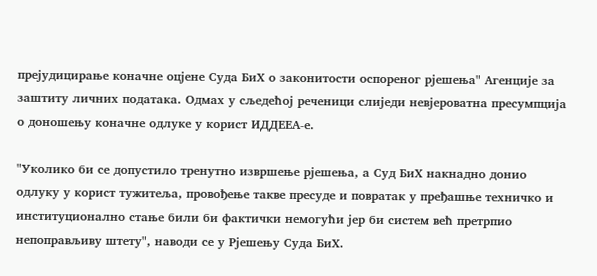прејудицирање коначне оцјене Суда БиХ о законитости оспореног рјешења" Агенције за заштиту личних података. Одмах у сљедећој реченици слиједи невјероватна пресумпција о доношењу коначне одлуке у корист ИДДЕЕА-е.

"Уколико би се допустило тренутно извршење рјешења, а Суд БиХ накнадно донио одлуку у корист тужитеља, провођење такве пресуде и повратак у пређашње техничко и институционално стање били би фактички немогући јер би систем већ претрпио непоправљиву штету", наводи се у Рјешењу Суда БиХ.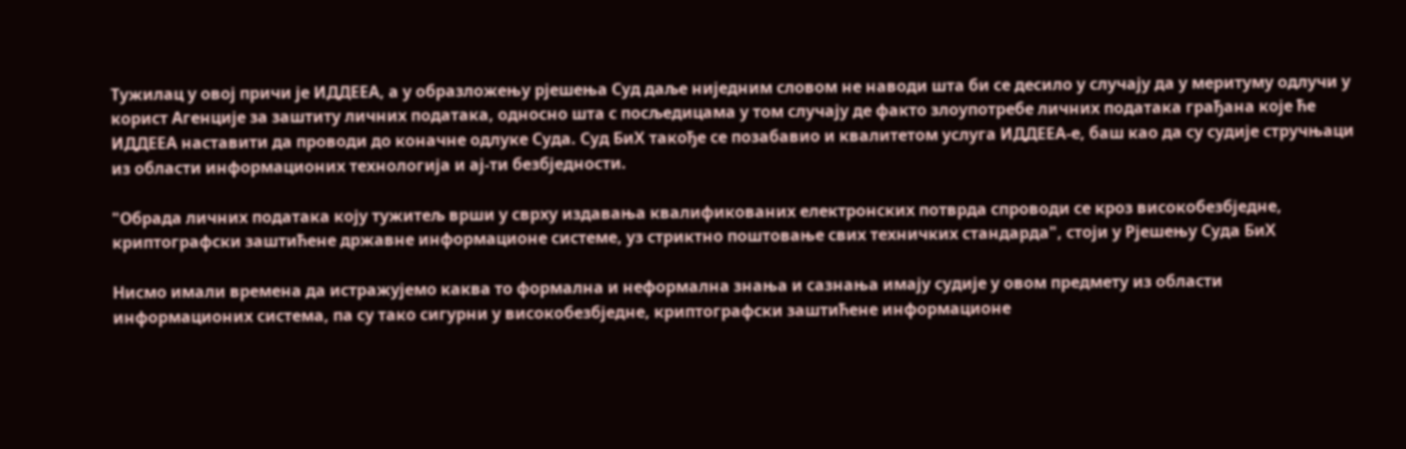Тужилац у овој причи је ИДДЕЕА, а у образложењу рјешења Суд даље ниједним словом не наводи шта би се десило у случају да у меритуму одлучи у корист Агенције за заштиту личних података, односно шта с посљедицама у том случају де факто злоупотребе личних података грађана које ће ИДДЕЕА наставити да проводи до коначне одлуке Суда. Суд БиХ такође се позабавио и квалитетом услуга ИДДЕЕА-е, баш као да су судије стручњаци из области информационих технологија и ај-ти безбједности.

"Обрада личних података коју тужитељ врши у сврху издавања квалификованих електронских потврда спроводи се кроз високобезбједне, криптографски заштићене државне информационе системе, уз стриктно поштовање свих техничких стандарда", стоји у Рјешењу Суда БиХ

Нисмо имали времена да истражујемо каква то формална и неформална знања и сазнања имају судије у овом предмету из области информационих система, па су тако сигурни у високобезбједне, криптографски заштићене информационе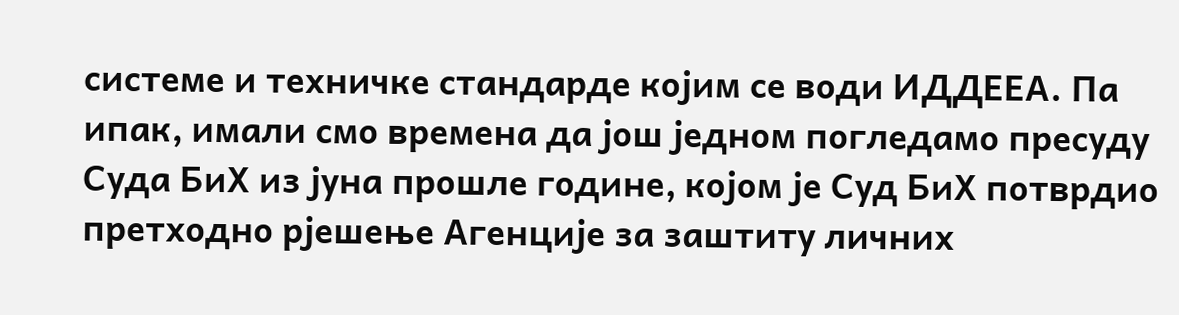системе и техничке стандарде којим се води ИДДЕЕА. Па ипак, имали смо времена да још једном погледамо пресуду Суда БиХ из јуна прошле године, којом је Суд БиХ потврдио претходно рјешење Агенције за заштиту личних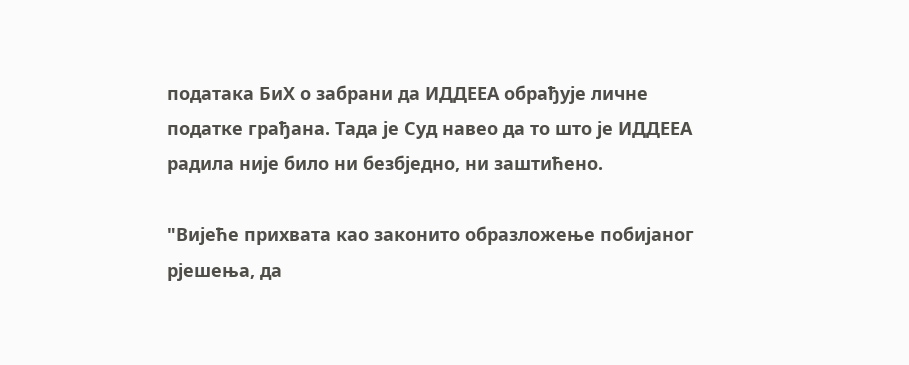података БиХ о забрани да ИДДЕЕА обрађује личне податке грађана. Тада је Суд навео да то што је ИДДЕЕА радила није било ни безбједно, ни заштићено.

"Вијеће прихвата као законито образложење побијаног рјешења, да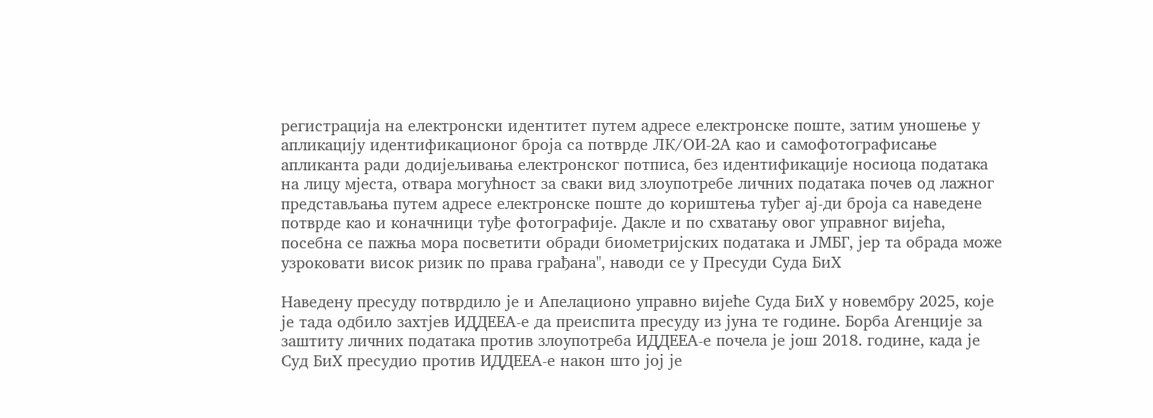регистрација на електронски идентитет путем адресе електронске поште, затим уношење у апликацију идентификационог броја са потврде ЛК/ОИ-2А као и самофотографисање апликанта ради додијељивања електронског потписа, без идентификације носиоца података на лицу мјеста, отвара могућност за сваки вид злоупотребе личних података почев од лажног представљања путем адресе електронске поште до кориштења туђег ај-ди броја са наведене потврде као и коначници туђе фотографије. Дакле и по схватању овог управног вијећа, посебна се пажња мора посветити обради биометријских података и ЈМБГ, јер та обрада може узроковати висок ризик по права грађана", наводи се у Пресуди Суда БиХ

Наведену пресуду потврдило је и Апелационо управно вијеће Суда БиХ у новембру 2025, које је тада одбило захтјев ИДДЕЕА-е да преиспита пресуду из јуна те године. Борба Агенције за заштиту личних података против злоупотреба ИДДЕЕА-е почела је још 2018. године, када је Суд БиХ пресудио против ИДДЕЕА-е након што јој је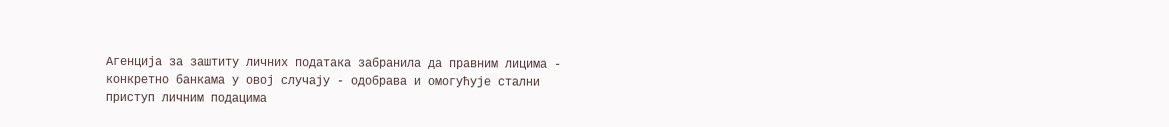Агенција за заштиту личних података забранила да правним лицима - конкретно банкама у овој случају - одобрава и омогућује стални приступ личним подацима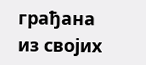грађана из својих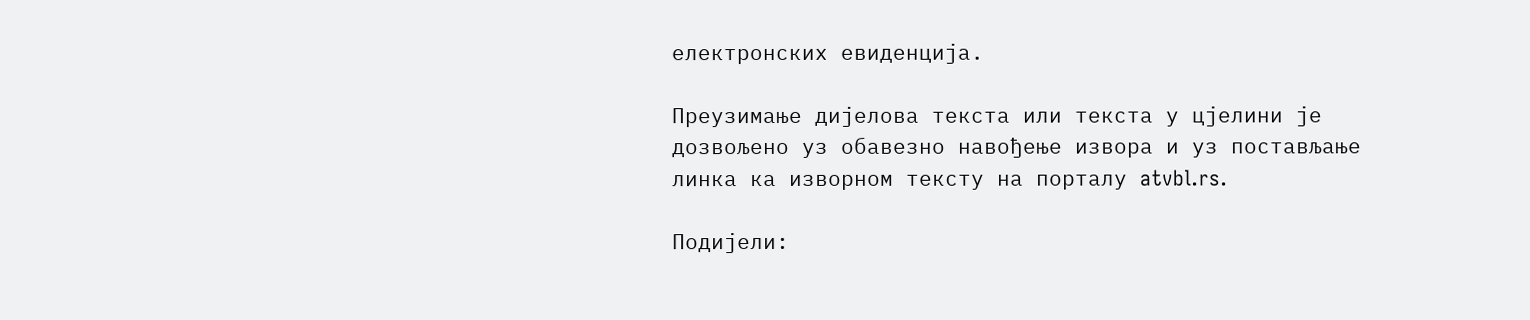електронских евиденција.

Преузимање дијелова текста или текста у цјелини је дозвољено уз обавезно навођење извора и уз постављање линка ка изворном тексту на порталу atvbl.rs.

Подијели: